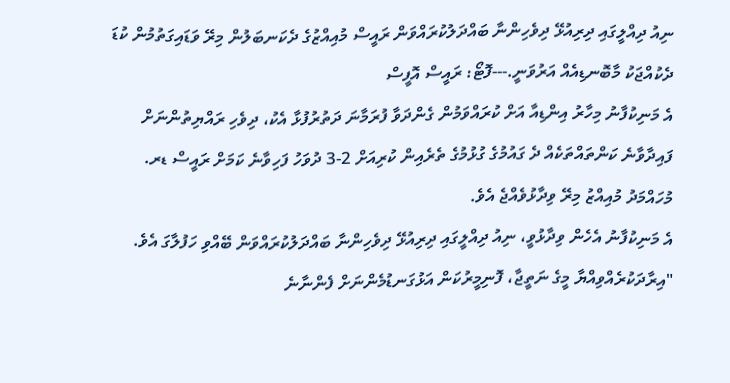ނިއު ދިއްލީގައި ދިރިއުޅޭ ދިވެހިންނާ ބައްދަލުކުރައްވަން ރައީސް މުއިއްޒުގެ ދެކަނބަލުން މިރޭ ވަޑައިގަތުމުން ކުޑަ ދެކުއްޖަކު މާބޮނޑިއެއް އަރުވަނީ.---ފޮޓޯ: ރައީސް އޮފީސް
އެ މަނިކުފާނު މިހާރު އިންޑިއާ އަށް ކުރައްވަމުން ގެންދަވާ ފުރަމާނަ ދަތުރުފުޅާ އެކު، ދިވެހި ރައްޔިތުންނަށް ފައިދާވާނެ ކަންތައްތަކެއް ދެ ގައުމުގެ ގުޅުމުގެ ތެރެއިން ކުރިއަށް 2-3 ދުވަހު ފަހިވާނެ ކަމަށް ރައީސް ޑރ. މުހައްމަދު މުއިއްޒު މިރޭ ވިދާޅުވެއްޖެ އެވެ.
އެ މަނިކުފާނު އެހެން ވިދާޅުވީ، ނިއު ދިއްލީގައި ދިރިއުޅޭ ދިވެހިންނާ ބައްދަލުކުރައްވަން ބޭއްވި ހަފުލާގަ އެވެ.
"އިރާދަކުރެއްވިއްޔާ މީގެ ނަތީޖާ، ފޮނިމީރުކަން އަޅުގަނޑުމެންނަށް ފެންނާނެ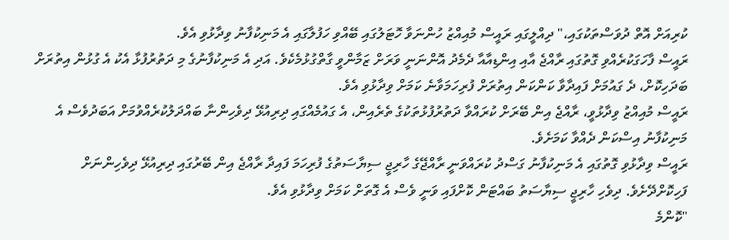ކުރިއަށް އޮތް ދުވަސްތަކުގައި،" ދިއްލީގައި ރައީސް މުއިއްޒު ހުންނަވާ ހޮޓަލުގައި ބޭއްވި ހަފުލާގައި އެ މަނިކުފާނު ވިދާޅުވި އެވެ.
ރައީސް ފާހަގަކުރެއްވި ގޮތުގައި ރާއްޖެ އާއި އިންޑިއާއާ ދެމެދު އޮންނަނީ ވަރަށް ޒަމާންވީ ގާތްގުޅުމެކެވެ. އަދި އެ މަނިކުފާނުގެ މި ދަތުރުފުޅާ އެކު އެ ގުޅުން އިތުރަށް ބަދަހިކޮށް، ދެ ގައުމަށް ފައިދާވާ ކަންކަން އިތުރަށް ފުރިހަމަވާނެ ކަމަށް ވިދާޅުވި އެވެ.
ރައީސް މުއިއްޒު ވިދާޅުވީ، ރާއްޖެ އިން ބޭރަށް ކުރައްވާ ދަތުރުފުޅުތަކުގެ ތެރެއިން، އެ ގައުމެއްގައި ދިރިއުޅޭ ދިވެހިންނާ ބައްދަލުކުރެއްވުމަށް އަބަދުވެސް އެ މަނިކުފާނު އިސްކަން ދެއްވާ ކަމަށެވެ.
ރައީސް ވިދާޅުވި ގޮތުގައި އެ މަނިކުފާނު ގަސްދު ކުރައްވަނީ ރާއްޖޭގެ ހާރިޖީ ސިޔާސަތުގެ ފުރިހަމަ ފައިދާ ރާއްޖެ އިން ބޭރުގައި ދިރިއުޅޭ ދިވެހިންނަށް ފަހިކޮށްދޭށެވެ. ދިވެހި ހާރިޖީ ސިޔާސަތު ބައްޓަން ކޮށްފައި ވަނީ ވެސް އެ ގޮތަށް ކަމަށް ވިދާޅުވި އެވެ.
"ކޮންމެ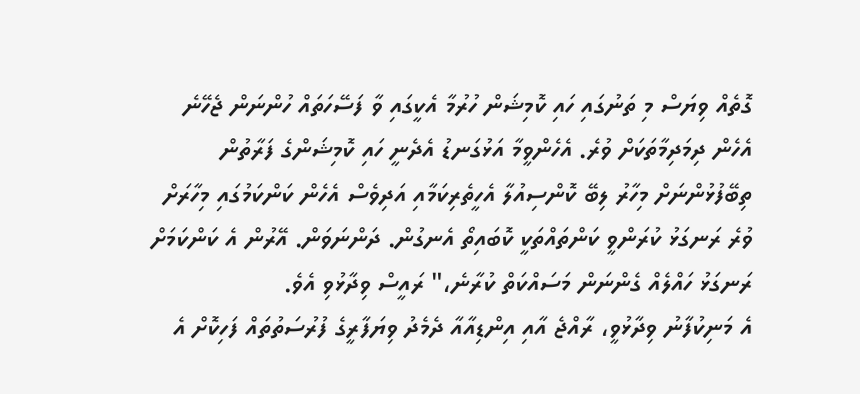ގޮތެއް ވިޔަސް މި ތަނުގައި ހައި ކޮމިޝަން ހުރުމާ އެކީގައި ވާ ފަސޭހަތައް ހުންނަން ޖެހޭނެ އެހެން ދިމަދިމާތަކަށް ވުރެ. އެހެންވީމާ އަޅުގަނޑު އެދެނީ ހައި ކޮމިޝަންގެ ފަރާތުން ތިބޭފުޅުންނަށް މިހާރު ލިބޭ ކޮންސިއުލާ އެހީތެރިކަމާއި އަދިވެސް އެހެން ކަންކަމުގައި މިހާރަށް ވުރެ ރަނގަޅު ކުރަންވީ ކަންތައްތަކީ ކޮބައިތޯ އެނގުން. ދަންނަވަން. އޭރުން އެ ކަންކަމަށް ރަނގަޅު ހައްލެއް ގެންނަން މަސައްކަތް ކުރާނެ،" ރައީސް ވިދާޅުވި އެވެ.
އެ މަނިކުފާނު ވިދާޅުވީ، ރާއްޖެ އާއި އިންޑިއާއާ ދެމެދު ވިޔަފާރީގެ ފުރުސަތުތައް ފަހިކޮށް އެ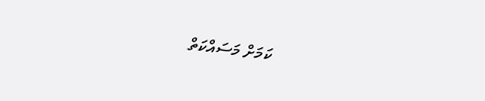ކަމަށް މަސައްކަތް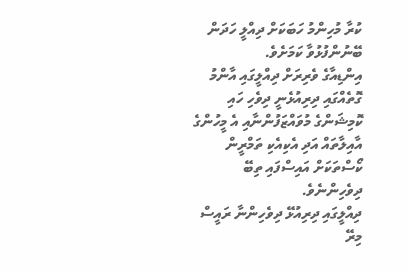ކުރާ މުހިންމު ހަބަކަށް ދިއްލީ ހަދަން ބޭނުންފުޅުވާ ކަމަށެވެ.
އިންޑިއާގެ ވެރިރަށް ދިއްލީގައި އާންމު ގޮތެއްގައި ދިރިއުޅެނީ ދިވެހި ހައި ކޮމިޝަންގެ މުވައްޒަފުންނާއި އެ މީހުންގެ އާއިލާތައް އަދި އެކިއެކި ތަމްރީން ކޯސްތަކަށް އައިސްފައި ތިބޭ ދިވެހިންނެވެ.
ދިއްލީގައި ދިރިއުޅޭ ދިވެހިންނާ ރައީސް މިރޭ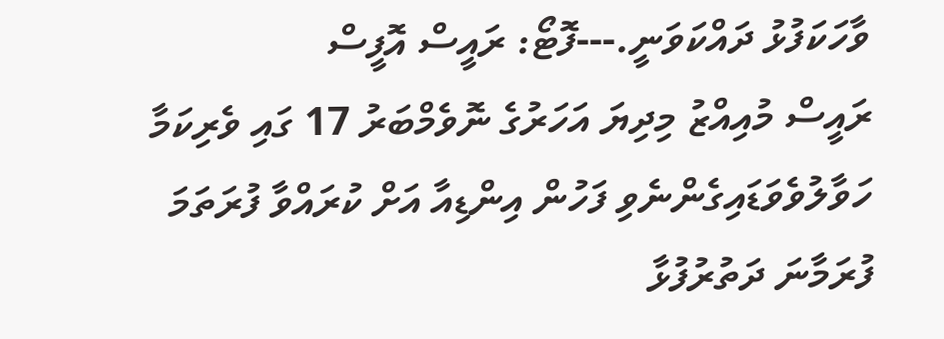ވާހަކަފުޅު ދައްކަވަނީ.---ފޮޓޯ: ރައީސް އޮފީސް
ރައީސް މުއިއްޒު މިދިޔަ އަހަރުގެ ނޮވެމްބަރު 17 ގައި ވެރިކަމާ ހަވާލުވެވަޑައިގެންނެވި ފަހުން އިންޑިއާ އަށް ކުރައްވާ ފުރަތަމަ ފުރަމާނަ ދަތުރުފުޅާ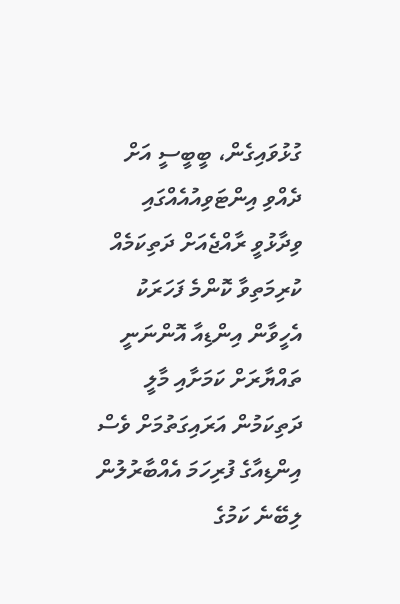ގުޅުވައިގެން، ބީބީސީ އަށް ދެއްވި އިންޓަވިއުއެއްގައި ވިދާޅުވީ ރާއްޖެއަށް ދަތިކަމެއް ކުރިމަތިވާ ކޮންމެ ފަހަރަކު އެހީވާން އިންޑިއާ އޮންނަނީ ތައްޔާރަށް ކަމަށާއި މާލީ ދަތިކަމުން އަރައިގަތުމަށް ވެސް އިންޑިއާގެ ފުރިހަމަ އެއްބާރުލުން ލިބޭނެ ކަމުގެ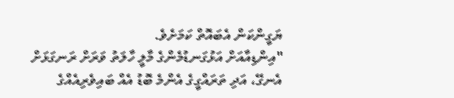ޔަގީންކަން އެބައޮތް ކަމަށެވެ.
"އިންޑިއާއަށް އަޅުގަނޑުމެންގެ މާލީ ހާލަތު ވަރަށް ރަނގަޅަށް އެނގޭ، އަދި ތަރައްގީގެ އެންމެ ބޮޑު އެއް ބައިވެރިއެއްގެ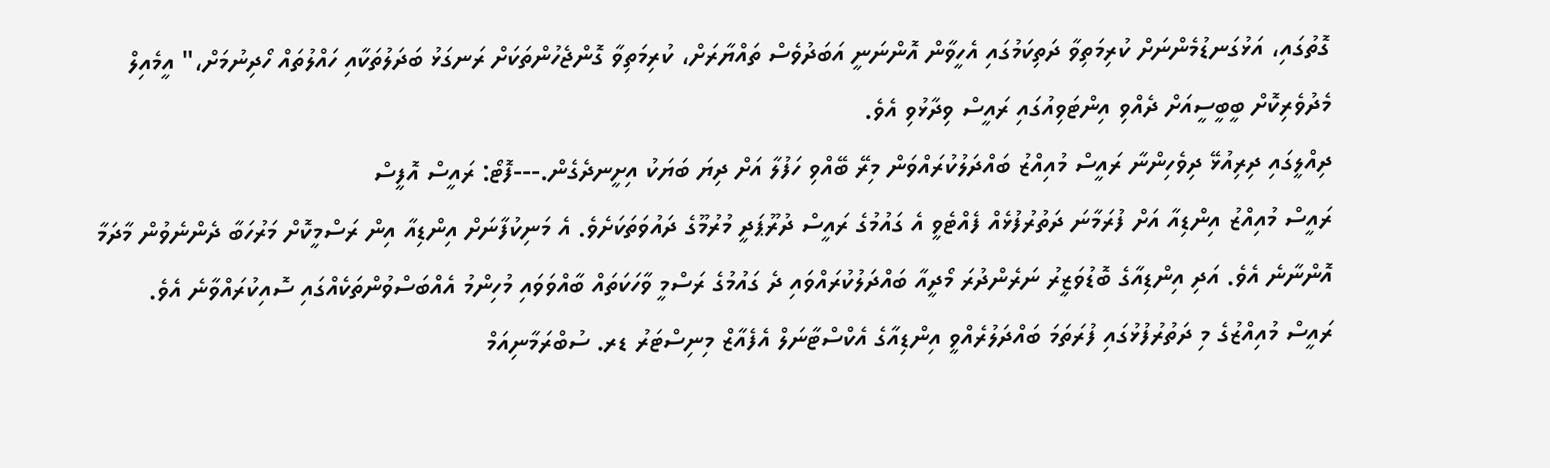ގޮތުގައި، އަޅުގަނޑުމެންނަށް ކުރިމަތިވާ ދަތިކަމުގައި އެހީވާން އޮންނަނީ އަބަދުވެސް ތައްޔާރަށް، ކުރިމަތިވާ ގޮންޖެހުންތަކަށް ރަނގަޅު ބަދަލުތަކާއި ހައްލުތައް ހޯދިނުމަށް،" އީމެއިލް މެދުވެރިކޮށް ބީބީސީއަށް ދެއްވި އިންޓަވިއުގައި ރައީސް ވިދާޅުވި އެވެ.
ދިއްލީގައި ދިރިއުޅޭ ދިވެހިންނާ ރައީސް މުއިއްޒު ބައްދަލުކުރައްވަން މިރޭ ބޭއްވި ހަފުލާ އަށް ދިޔަ ބަޔަކު އިށީނދެގެން.---ފޮޓޯ: ރައީސް އޮފީސް
ރައީސް މުއިއްޒު އިންޑިއާ އަށް ފުރަމާނަ ދަތުރުފުޅެއް ފެއްޓެވީ އެ ގައުމުގެ ރައީސް ދުރޫޕަދީ މުރުމޫގެ ދައުވަތަކަށެވެ. އެ މަނިކުފާނަށް އިންޑިއާ އިން ރަސްމީކޮށް މަރުހަބާ ދެންނެވުން މާދަމާ އޮންނާނެ އެވެ. އަދި އިންޑިއާގެ ބޮޑުވަޒީރު ނަރެންދުރަ މޯދީއާ ބައްދަލުކުރައްވައި ދެ ގައުމުގެ ރަސްމީ ވާހަކަތައް ބާއްވަވައި މުހިންމު އެއްބަސްވުންތަކެއްގައި ސޮއިކުރައްވާނެ އެވެ.
ރައީސް މުއިއްޒުގެ މި ދަތުރުފުޅުގައި ފުރަތަމަ ބައްދަލުރެއްވީ އިންޑިއާގެ އެކްސްޓާނަލް އެފެއާޒް މިނިސްޓަރު ޑރ. ސުބްރަމާނިއަމް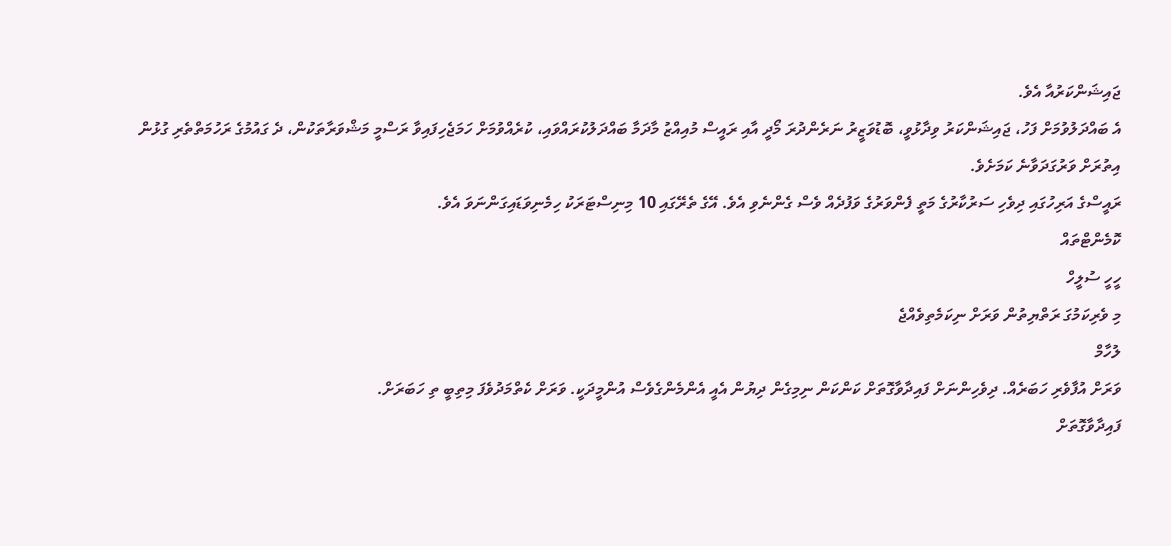ޖައިޝަންކަރުއާ އެވެ.
އެ ބައްދަލުވުމަށް ފަހު، ޖައިޝަންކަރު ވިދާޅުވީ، ބޮޑުވަޒީރު ނަރެންދުރަ މޯދީ އާއި ރައީސް މުއިއްޒު މާދަމާ ބައްދަލުކުރައްވައި، ކުރެއްވުމަށް ހަމަޖެހިފައިވާ ރަސްމީ މަޝްވަރާތަކުން، ދެ ގައުމުގެ ރަހުމަތްތެރި ގުޅުން އިތުރަށް ވަރުގަދަވާނެ ކަމަށެވެ.
ރައީސްގެ އަރިހުގައި ދިވެހި ސަރުކާރުގެ މަތީ ފެންވަރުގެ ވަފުދެއް ވެސް ގެންނެވި އެވެ. އޭގެ ތެރޭގައި 10 މިނިސްޓަރަކު ހިމެނިވަޑައިގަންނަވަ އެވެ.
ކޮމެންޓްތައް
ހީހީ ސުލީހް
މި ވެރިކަމުގަ ރަތްޔިތުން ވަރަށް ނިކަމެތިވެއްޖެ
ލުހާމް
ވަރަށް އުފާވެރި ހަބަރެއް. ދިވެހިންނަށް ފައިދާވާގޮތަށް ކަންކަން ނިމިގެން ދިޔުން އެއީ އެންމެންގެވެސް އުންމީދަކީ. ވަރަށް ކެތްމަދުވެފަ މިތިބީ ތި ހަބަރަށް.
ފައިދާވާގޮތަށް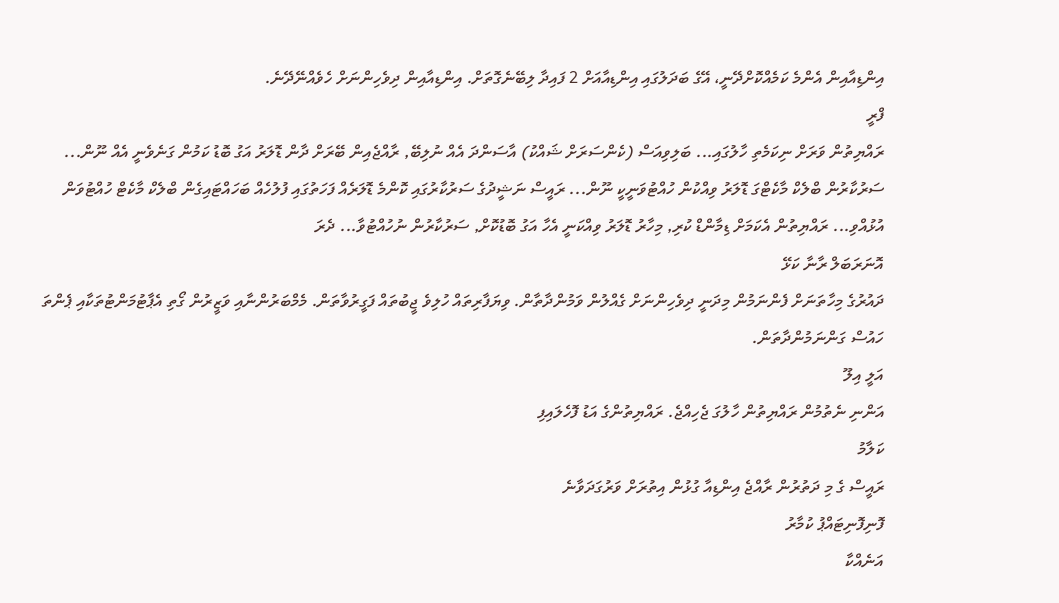އިންޑިއާއިން އެންމެ ކަމެއްކޮށްދޭނީ، އޭގެ ބަދަލުގައި އިންޑިއާއަށް 2 ފައިދާ ލިބޭނެގޮތަށް. އިންޑިއާއިން ދިވެހިންނަށް ހެވެއްނޭދޭނެ.
ފްރީ
ރައްޔިތުން ވަރަށް ނިކަމެތި ހާލުގައި... ބަލިވިއަސް (ކެންސަރަށް ޝައްކު) އާސަންދަ އެއް ނުލިބޭ, ރާއްޖެއިން ބޭރަށް ދާން ޑޮލަރު އަގު ބޮޑު ކަމުން ގަނެވެނީ އެއް ނޫން... ސަރުކާރުން ބްލެކް މާކެޓްގަ ޑޮލަރު ވިއްކުން ހުއްޓުވަނީކީ ނޫން... ރައީސް ނަޝީދުގެ ސަރުކާރުގައި ކޮންމެ ޑޮލަރެއް ފަހަތުގައި ފުލުހެއް ބަހައްޓައިގެން ބްލެކް މާކެޓް ހުއްޓުވަން އުޅުއްވި... ރައްޔިތުން އެކަމަށް ޑިމާންޑް ކުރި, މިހާރު ޑޮލަރު ވިއްކަނީ އެހާ އަގު ބޮޑުކޮށް, ސަރުކާރުން ނުހުއްޓުވާ... ދެރަ
އޮނަރަބަލް ރާނާ ކަޅޭ
ދައުރުގެ މިހާތަނަށް ފެންނަމުން މިދަނީ ދިވެހިންނަށް ގެއްލުން ވަމުންދާތާން. ވިޔަފާރިތައް ހުލިވެ ޖީބުތައް ފަގީރުވާތަން. މެމްބަރުންނާއި ވަޒީރުން ގޯތި އެޕާޓުމަންޓުތަކާއި ޕެންތަ ހައުސް ގަންނަމުންދާތަން.
އަލީ އިލޫ
އަންނި ނެތުމުން ރައްޔިތުން ހާލުގަ ޖެހިއްޖެ. ރައްޔިތުންގެ އަޑު ފޮހެލައިފި
ކަލާމު
ރައީސް ގެ މި ދަތުރުން ރާއްޖެ އިންޑިއާ ގުޅުން އިތުރަށް ވަރުގަދަވާނެ
ފޮނިފޮނިޓައްޕު ކުމާރު
އަނެއްކާ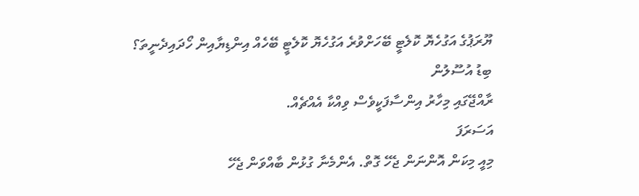ޔޫރަޕުގެ އަގުހެޔޮ ކޮލެޓީ ބޭހަށްވުރެ އަގުހެޔޮ ކޮލެޓީ ބޭހެއް އިންޑިޔާއިން ހޯދައިދެނީތަ؟
ބިޑު އުސޫލުން
ރާއްޖޭގައި މިހާރު އިންސާފަކީވެސް ވިއްކާ އެއްޗެއް.
އަސަރަފަ
މިއީ މިކަން އޮންނަން ޖެހޭ ގޮތް. އެންމެނާ ގުޅުން ބާއްވަން ޖެހޭ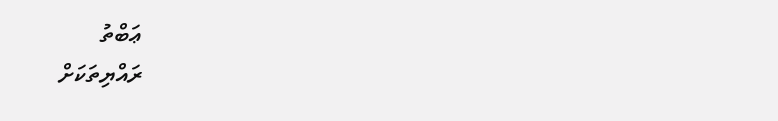ޢަބްތު
ރައްޔިތަކަށް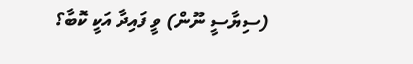(ސިޔާސީ ނޫން) ވީ ފައިދާ އަކީ ކޮބާ؟